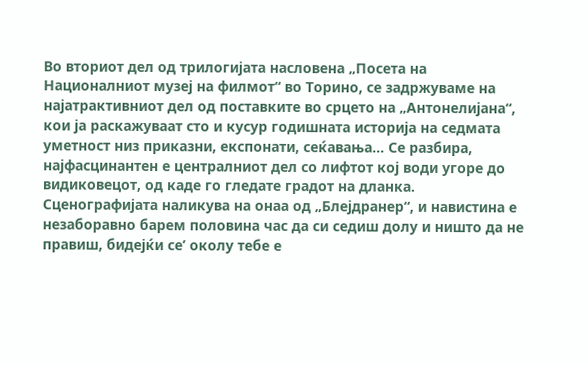Во вториот дел од трилогијата насловена „Посета на Националниот музеј на филмот“ во Торино, се задржуваме на најатрактивниот дел од поставките во срцето на „Антонелијана“, кои ја раскажуваат сто и кусур годишната историја на седмата уметност низ приказни, експонати, сеќавања… Се разбира, најфасцинантен е централниот дел со лифтот кој води угоре до видиковецот, од каде го гледате градот на дланка. Сценографијата наликува на онаа од „Блејдранер“, и навистина е незаборавно барем половина час да си седиш долу и ништо да не правиш, бидејќи се’ околу тебе е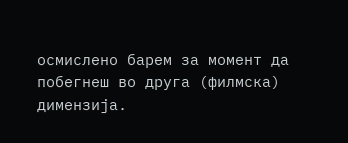осмислено барем за момент да побегнеш во друга (филмска) димензија.